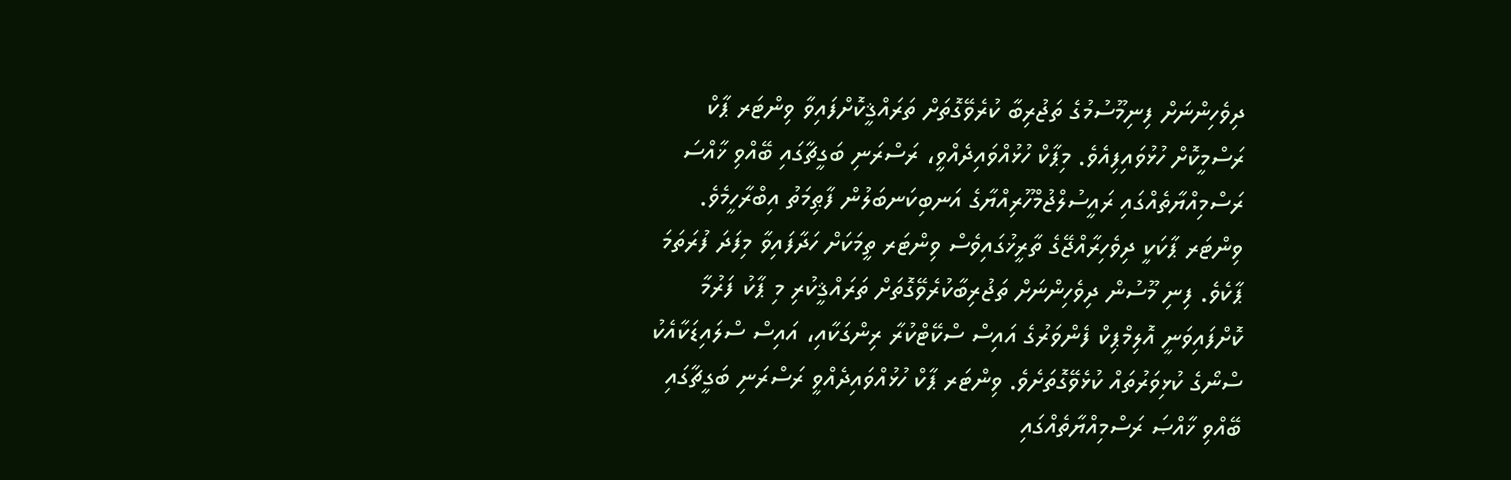ދިވެހިންނަށް ފިނިމޫސުމުގެ ތަޖުރިބާ ކުރެވޭގޮތަށް ތަރައްޤީކޮށްފައިވާ ވިންޓަރ ޕާކް ރަސްމީކޮށް ހުޅުވައިފިއެވެ. މިޕާކް ހުޅުއްވައިދެއްވީ، ރަސްރަނި ބަގީޗާގައި ބޭއްވި ޚާއްސަ ރަސްމިއްޔާތެއްގައި ރައީސުލްޖުމްހޫރިއްޔާގެ އަނބިކަނބަލުން ފާޠިމަތު އިބްރާހީމެވެ.
ވިންޓަރ ޕާކަކީ ދިވެހިރާއްޖޭގެ ތާރީޚުގައިވެސް ވިންޓަރ ތީމަކަށް ހަދާފައިވާ މިފަދަ ފުރަތަމަ ޕާކެވެ. ފިނި މޫސުން ދިވެހިންނަށް ތަޖުރިބާކުރެވޭގޮތަށް ތަރައްޤީކުރި މި ޕާކު ފަރުމާ ކޮށްފައިވަނީ އޮލިމްޕިކް ފެންވަރުގެ އައިސް ސްކޭޓްކުރާ ރިންގަކާއި، އައިސް ސްލައިޑަކާއެކު ސްނޯގެ ކުޅިވަރުތައް ކުޅެވޭގޮތަށެވެ. ވިންޓަރ ޕާކް ހުޅުއްވައިދެއްވީ ރަސްރަނި ބަގީޗާގައި ބޭއްވި ޚާއްޞަ ރަސްމިއްޔާތެއްގައި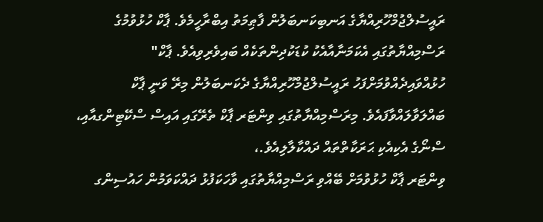ރައީސުލްޖުމްހޫރިއްޔާގެ އަނބިކަނބަލުން ފާޠިމަތު އިބްރާހީމެވެ. ޕާކް ހުޅުވުމުގެ ރަސްމިއްޔާތުގައި އެކަމަނާއާއެކު ކުޑަކުދިންތަކެއް ބައިވެރިވިއެވެ. ޕާކް" ހުޅުއްވައިދެއްވުމަށްފަހު ރައީސުލްޖުމްހޫރިއްޔާގެ ދެކަނބަލުން މިރޭ ވަނީ ޕާކް ބައްލަވާލައްވާފައެވެ. މިރަސްމިއްޔާތުގައި ވިންޓަރ ޕާކް ތެރޭގައި އައިސް ސްކޭޓިންގއާއި، ސްނޯގެ އެކިއެކި ޙަރަކާތްތައް ދައްކާލާލިއެވެ.،
ވިންޓަރ ޕާކް ހުޅުވުމަށް ބޭއްވި ރަސްމިއްޔާތުގައި ވާހަކަފުޅު ދައްކަވަމުން ހައުސިންގ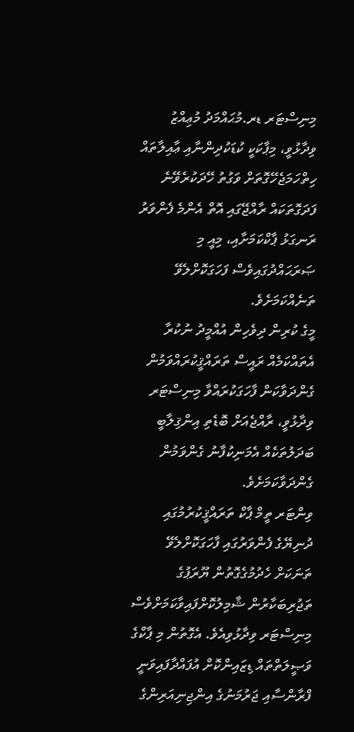މިނިސްޓަރ ޑރ.މުޙައްމަދު މުޢިއްޒު ވިދާޅުވީ، މިޕާކަކީ ކުޑަކުދިންނާއި ޢާއިލާތައް ހިތްހަމަޖެހޭގޮތަށް ވަގުތު ހޭދަކުރެވޭނެ ފަދަގޮތަކައް ރާއްޖޭގައި އޮތް އެންމެ ފެންވަރު ރަނގަޅު ޕާކްކަމަށާއި، މިއީ މި ޞަރަޙައްދުގައިވެސް ފަހަގަކޮށްލެވޭ ތަނެއްކަމަށެވެ.
މީގެ ކުރިން ދިވެހިން އުއްމީދު ނުކުރާ އެތައްކަމެއް ރައީސް ތަރައްޤީކުރައްވަމުން ގެންދަވާކަން ފާހަގަކުރައްވާ މިނިސްޓަރ ވިދާޅުވީ، ރާއްޖެއަށް ބޮޑެތި އިންޤިލާބީ ބަދަލުތަކެއް އެމަނިކުފާނު ގެންވަމުން ގެންދަވާކަމަށެވެ.
ވިންޓަރ ތީމް ޕާކް ތަރައްޤީކުރުމުގައި ދުނިޔޭގެ ފެންވަރުގައި ފާހަގަކޮށްލެވޭ ތަނަކަށް ހެދުމުގެގޮތުން ޔޫރަޕުގެ ތަޖުރިބަކާރުން ޝާމިލުކޮށްފައިވާކަމަށްވެސް މިނިސްޓަރ ވިދާޅުވިއެވެ. އެގޮތުން މި ޕާކްގެ ވަޞީލަތްތައް ޑިޒައިންކޮށް އުފައްދާފައިވަނީ ފްރާންސާއި ޖަރުމަނުގެ އިންޖިނިއަރިންގެ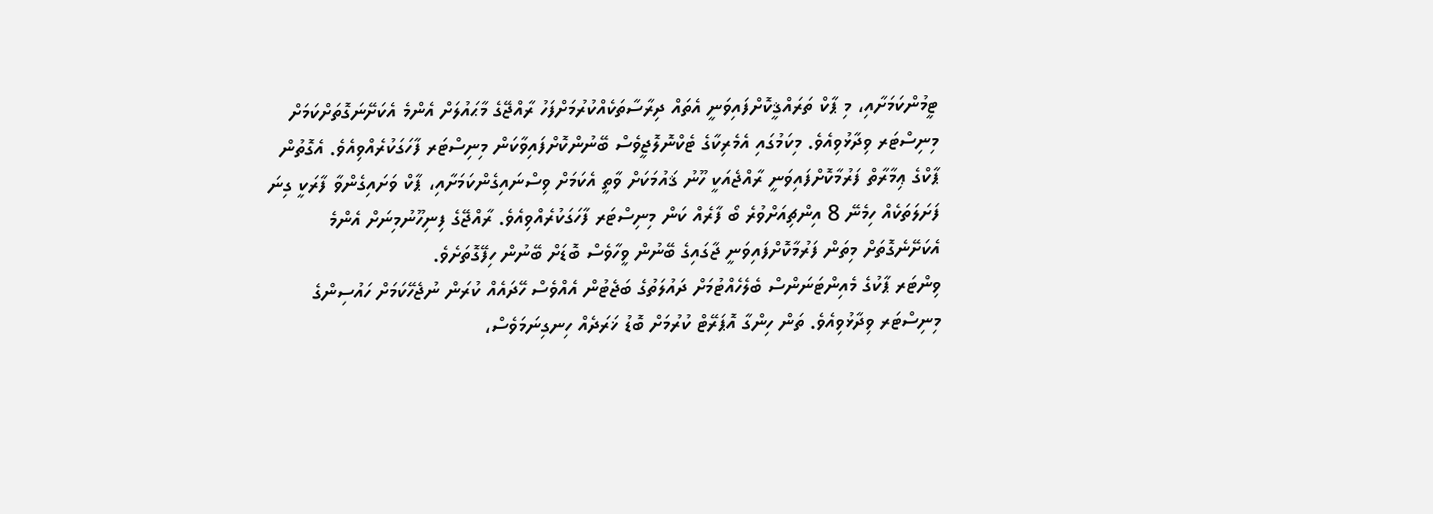ޓީމުންކަމަށާއި، މި ޕާކް ތަރައްޤީކޮށްފައިވަނީ އެތައް ދިރާސާތަކެއްކުރުމަށްފަހު ރާއްޖޭގެ މާޙައުލަށް އެންމެ އެކަށޭނަގޮތަށްކަމަށް މިނިސްޓަރ ވިދާޅުވިއެވެ. މިކަމުގައި އެމެރިކާގެ ޓެކްނޮލޮޖީވެސް ބޭނުންކޮށްފައިވާކަން މިނިސްޓަރ ފާހަގަކުރެއްވިއެވެ. އެގޮތުން ޕާކްގެ ޢިމާރާތް ފަރުމާކޮށްފައިވަނީ ރާއްޖެއަކީ ހޫނު ޤައުމަކަށް ވާތީ އެކަމަށް ވިސްނައިގެންކަމަށާއި، ޕާކް ވަށައިގެންވާ ފާރަކީ ގިނަ ފަށަލަތަކެއް ހިމެނޭ 8 އިންޗިއަށްވުރެ ބޯ ފާރެއް ކަން މިނިސްޓަރ ފާހަގަކުރެއްވިއެވެ. ރާއްޖޭގެ ފިނިހޫނުމިނަށް އެންމެ އެކަށޭނެގޮތަށް މިތަން ފަރުމާކޮށްފައިވަނީ ޖާގައިގެ ބޭނުން ވީހާވެސް ބޮޑަށް ބޭނުން ހިފޭގޮތަށެވެ.
ވިންޓަރ ޕާކުގެ މެއިންޓަނަންސް ބެލެހެއްޓުމަށް ދައުލަތުގެ ބަޖެޓުން އެއްވެސް ހޭދައެއް ކުރަން ނުޖެހޭކަމަށް ހައުސިންގެ މިނިސްޓަރ ވިދާޅުވިއެވެ. ތަން ހިންގާ އޮޕަރޭޓް ކުރުމަށް ބޮޑު ޚަރަދެއް ހިނގިނަމަވެސް،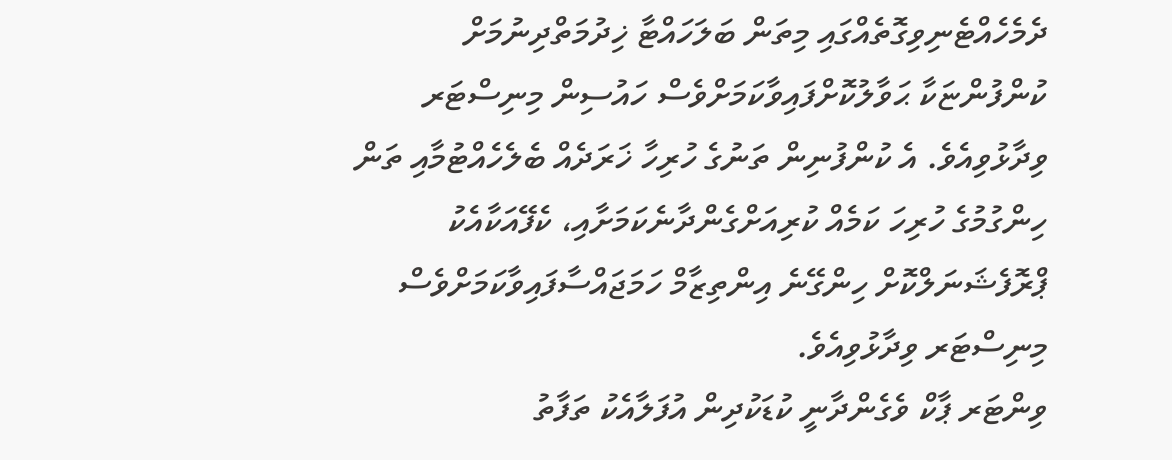ދެމެހެއްޓެނިވިގޮތެއްގައި މިތަން ބަލަހައްޓާ ޚިދުމަތްދިނުމަށް ކުންފުންޏަކާ ޙަވާލުކޮށްފައިވާކަމަށްވެސް ހައުސިން މިނިސްޓަރ ވިދާޅުވިއެވެ. އެ ކުންފުނިން ތަނުގެ ހުރިހާ ޚަރަދެއް ބެލެހެއްޓުމާއި ތަން ހިންގުމުގެ ހުރިހަ ކަމެއް ކުރިއަށްގެންދާނެކަމަށާއި، ކެފޭއަކާއެކު ޕްރޮފެޝަނަލްކޮށް ހިންގޭނެ އިންތިޒާމް ހަމަޖައްސާފައިވާކަމަށްވެސް މިނިސްޓަރ ވިދާޅުވިއެވެ.
ވިންޓަރ ޕާކް ވެގެންދާނީ ކުޑަކުދިން އުފަލާއެކު ތަފާތު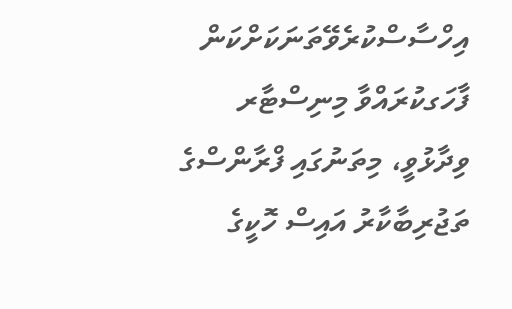އިހްސާސްކުރެވޭތަނަކަށްކަން ފާހަގކުރައްވާ މިނިސްޓާރ ވިދާޅުވީ، މިތަނުގައި ފްރާންސްގެ ތަޖުރިބާކާރު އައިސް ހޮކީގެ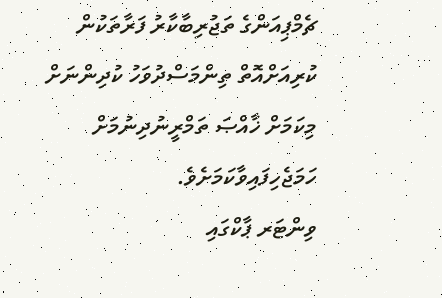ޗެމްޕިއަންގެ ތަޖުރިބާކާރު ފަރާތަކުން ކުރިއަށްއޮތް ތިންމަސްދުވަހު ކުދިންނަށް މިކަމަށް ޚާއްޞަ ތަމްރީނުދިނުމަށް ހަމަޖެހިފައިވާކަމަށެވެ.
ވިންޓަރ ޕާކްގައި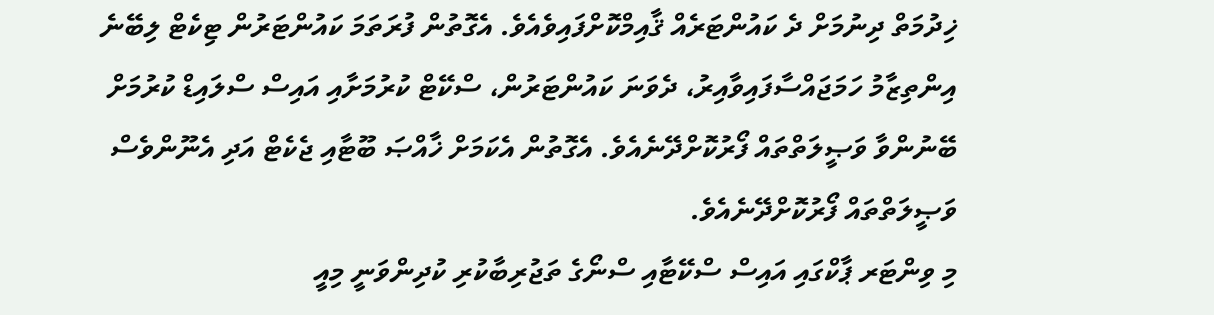ޚިދުމަތް ދިނުމަށް ދެ ކައުންޓަރެއް ޤާއިމްކޮށްފައިވެއެވެ. އެގޮތުން ފުރަތަމަ ކައުންޓަރުން ޓިކެޓް ލިބޭނެ އިންތިޒާމު ހަމަޖައްސާފައިވާއިރު، ދެވަނަ ކައުންޓަރުން، ސްކޭޓް ކުރުމަށާއި އައިސް ސްލައިޑް ކުރުމަށް ބޭނުންވާ ވަޞީލަތްތައް ފޯރުކޮށްދޭނެއެވެ. އެގޮތުން އެކަމަށް ޚާއްޞަ ބޫޓާއި ޖެކެޓް އަދި އެނޫންވެސް ވަޞީލަތްތައް ފޯރުކޮށްދޭނެއެވެ.
މި ވިންޓަރ ޕާކްގައި އައިސް ސްކޭޓާއި ސްނޯގެ ތަޖުރިބާކުރި ކުދިންވަނީ މިއީ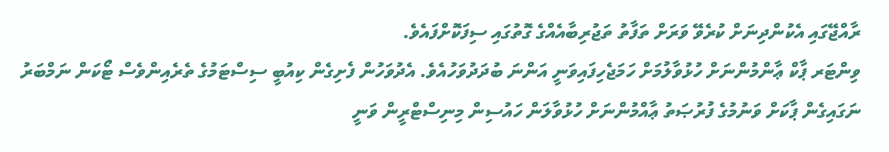ރާއްޖޭގައި އެކުންދިނަށް ކުރެވޭ ވަރަށް ތަފާތު ތަޖުރިބާއެއްގެ ގޮތުގައި ސިފަކޮށްފައެވެ.
ވިންޓަރ ޕާކް ޢާންމުންނަށް ހުޅުވާލުމަށް ހަމަޖެހިފައިވަނީ އަންނަ ބުދަދުވަހުއެވެ. އެދުވަހުން ފެށިގެން ކިއުބީ ސިސްޓަމުގެ ތެރެއިންވެސް ޓޯކަން ނަމްބަރު ނަގައިގެން ޕާކަށް ވަނުމުގެ ފުރުޞަތު ޢާއްމުންނަށް ހުޅުވާލަން ހައުސިން މިނިސްޓްރީން ވަނީ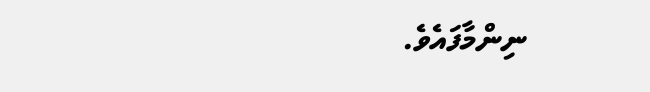ނިންމާފައެވެ.